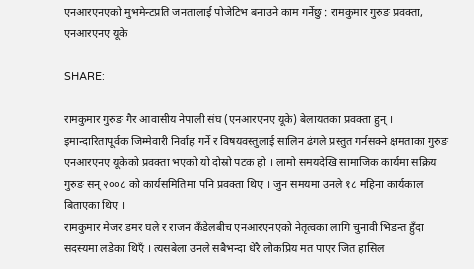एनआरएनएको मुभमेन्टप्रति जनतालाई पोजेटिभ बनाउने काम गर्नेछु : रामकुमार गुरुङ प्रवक्ता, एनआरएनए यूके

SHARE:

रामकुमार गुरुङ गैर आवासीय नेपाली संघ (एनआरएनए यूके) बेलायतका प्रवक्ता हुन् । इमान्दारितापूर्वक जिम्मेवारी निर्वाह गर्ने र विषयवस्तुलाई सालिन ढंगले प्रस्तुत गर्नसक्ने क्षमताका गुरुङ एनआरएनए यूकेको प्रवक्ता भएको यो दोस्रो पटक हो । लामो समयदेखि सामाजिक कार्यमा सक्रिय गुरुङ सन् २००८ को कार्यसमितिमा पनि प्रवक्ता थिए । जुन समयमा उनले १८ महिना कार्यकाल बिताएका थिए ।
रामकुमार मेजर डमर घले र राजन कँडेलबीच एनआरएनएको नेतृत्वका लागि चुनावी भिडन्त हुँदा सदस्यमा लडेका थिएँ । त्यसबेला उनले सबैभन्दा धेरै लोकप्रिय मत पाएर जित हासिल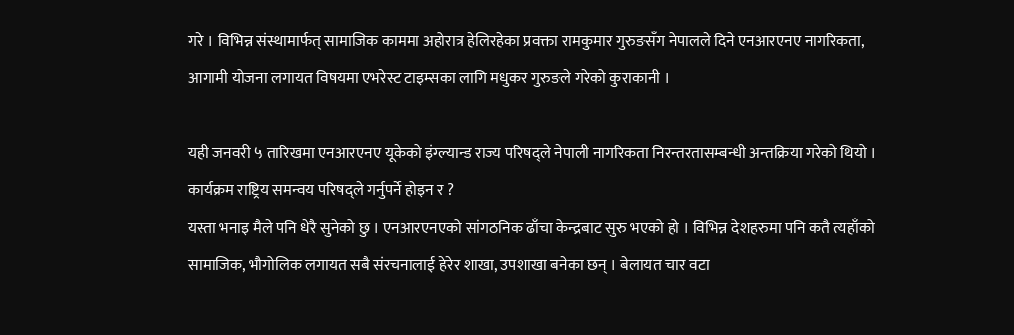गरे । विभिन्न संस्थामार्फत् सामाजिक काममा अहोरात्र हेलिरहेका प्रवक्ता रामकुमार गुरुङसँग नेपालले दिने एनआरएनए नागरिकता, आगामी योजना लगायत विषयमा एभरेस्ट टाइम्सका लागि मधुकर गुरुङले गरेको कुराकानी ।

यही जनवरी ५ तारिखमा एनआरएनए यूकेको इंग्ल्यान्ड राज्य परिषद्ले नेपाली नागरिकता निरन्तरतासम्बन्धी अन्तक्रिया गरेको थियो । कार्यक्रम राष्ट्रिय समन्वय परिषद्ले गर्नुपर्ने होइन र ?
यस्ता भनाइ मैले पनि धेरै सुनेको छु । एनआरएनएको सांगठनिक ढाँचा केन्द्रबाट सुरु भएको हो । विभिन्न देशहरुमा पनि कतै त्यहाँको सामाजिक, भौगोलिक लगायत सबै संरचनालाई हेरेर शाखा, उपशाखा बनेका छन् । बेलायत चार वटा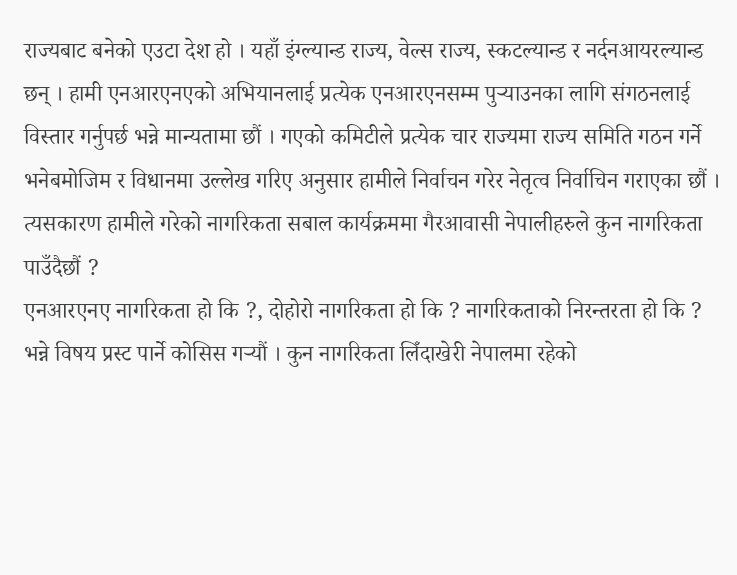राज्यबाट बनेको एउटा देश हो । यहाँ इंग्ल्यान्ड राज्य, वेल्स राज्य, स्कटल्यान्ड र नर्दनआयरल्यान्ड छन् । हामी एनआरएनएको अभियानलाई प्रत्येक एनआरएनसम्म पुर्‍याउनका लागि संगठनलाई विस्तार गर्नुपर्छ भन्ने मान्यतामा छौं । गएको कमिटीले प्रत्येक चार राज्यमा राज्य समिति गठन गर्ने भनेबमोजिम र विधानमा उल्लेख गरिए अनुसार हामीले निर्वाचन गरेर नेतृत्व निर्वाचिन गराएका छौं । त्यसकारण हामीले गरेको नागरिकता सबाल कार्यक्रममा गैरआवासी नेपालीहरुले कुन नागरिकता पाउँदैछौं ?
एनआरएनए नागरिकता हो कि ?, दोहोरो नागरिकता हो कि ? नागरिकताको निरन्तरता हो कि ? भन्ने विषय प्रस्ट पार्ने कोसिस गर्‍यौं । कुन नागरिकता लिँदाखेरी नेपालमा रहेको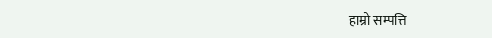हाम्रो सम्पत्ति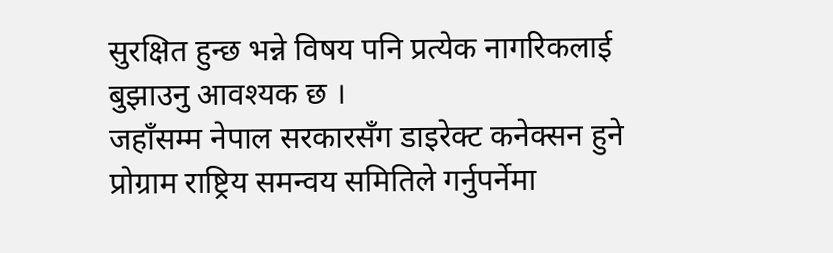सुरक्षित हुन्छ भन्ने विषय पनि प्रत्येक नागरिकलाई बुझाउनु आवश्यक छ ।
जहाँसम्म नेपाल सरकारसँग डाइरेक्ट कनेक्सन हुने प्रोग्राम राष्ट्रिय समन्वय समितिले गर्नुपर्नेमा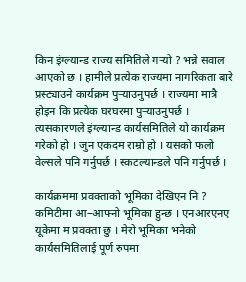किन इंग्ल्यान्ड राज्य समितिले गर्‍यो ? भन्ने सवाल आएको छ । हामीले प्रत्येक राज्यमा नागरिकता बारे प्रस्ट्याउने कार्यक्रम पुर्‍याउनुपर्छ । राज्यमा मात्रै होइन कि प्रत्येक घरघरमा पुर्‍याउनुपर्छ । त्यसकारणले इंग्ल्यान्ड कार्यसमितिले यो कार्यक्रम गरेको हो । जुन एकदम राम्रो हो । यसको फलो वेल्सले पनि गर्नुपर्छ । स्कटल्यान्डले पनि गर्नुपर्छ ।

कार्यक्रममा प्रवक्ताको भूमिका देखिएन नि ?
कमिटीमा आ–आफ्नो भूमिका हुन्छ । एनआरएनए यूकेमा म प्रवक्ता छु । मेरो भूमिका भनेको कार्यसमितिलाई पूर्ण रुपमा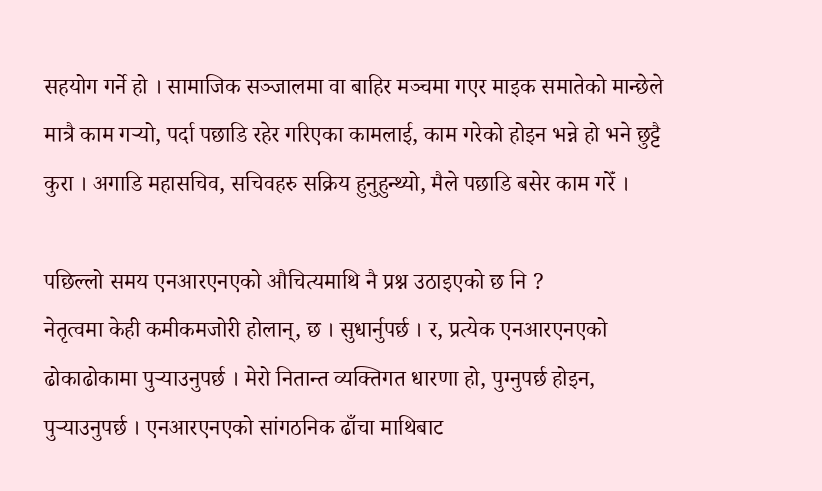सहयोग गर्ने हो । सामाजिक सञ्जालमा वा बाहिर मञ्चमा गएर माइक समातेको मान्छेले मात्रै काम गर्‍यो, पर्दा पछाडि रहेर गरिएका कामलाई, काम गरेको होइन भन्ने हो भने छुट्टै कुरा । अगाडि महासचिव, सचिवहरु सक्रिय हुनुहुन्थ्यो, मैले पछाडि बसेर काम गरेँ ।

पछिल्लो समय एनआरएनएको औचित्यमाथि नै प्रश्न उठाइएको छ नि ?
नेतृत्वमा केही कमीकमजोरी होलान्, छ । सुधार्नुपर्छ । र, प्रत्येक एनआरएनएको ढोकाढोकामा पुर्‍याउनुपर्छ । मेरो नितान्त व्यक्तिगत धारणा हो, पुग्नुपर्छ होइन, पुर्‍याउनुपर्छ । एनआरएनएको सांगठनिक ढाँचा माथिबाट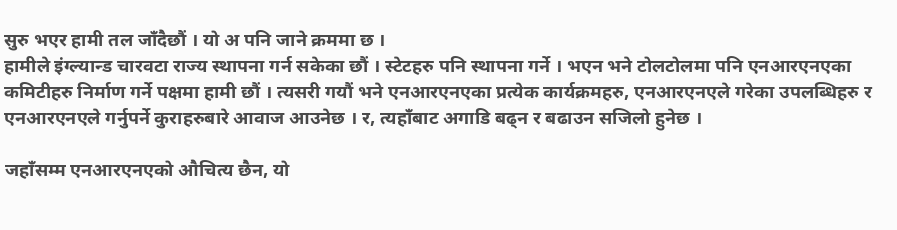सुरु भएर हामी तल जाँदैछौं । यो अ पनि जाने क्रममा छ ।
हामीले इंग्ल्यान्ड चारवटा राज्य स्थापना गर्न सकेका छौं । स्टेटहरु पनि स्थापना गर्ने । भएन भने टोलटोलमा पनि एनआरएनएका कमिटीहरु निर्माण गर्ने पक्षमा हामी छौं । त्यसरी गयौं भने एनआरएनएका प्रत्येक कार्यक्रमहरु, एनआरएनएले गरेका उपलब्धिहरु र एनआरएनएले गर्नुपर्ने कुराहरुबारे आवाज आउनेछ । र, त्यहाँबाट अगाडि बढ्न र बढाउन सजिलो हुनेछ ।

जहाँसम्म एनआरएनएको औचित्य छैन, यो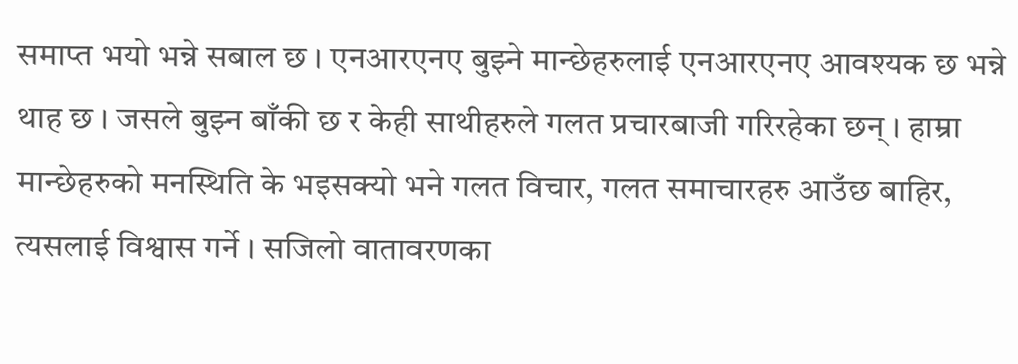समाप्त भयो भन्ने सबाल छ । एनआरएनए बुझ्ने मान्छेहरुलाई एनआरएनए आवश्यक छ भन्ने थाह छ । जसले बुझ्न बाँकी छ र केही साथीहरुले गलत प्रचारबाजी गरिरहेका छन् । हाम्रा मान्छेहरुको मनस्थिति के भइसक्यो भने गलत विचार, गलत समाचारहरु आउँछ बाहिर, त्यसलाई विश्वास गर्ने । सजिलो वातावरणका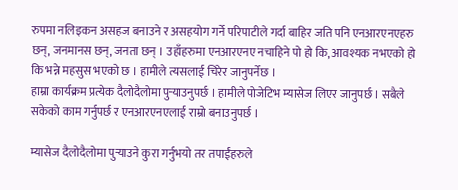रुपमा नलिइकन असहज बनाउने र असहयोग गर्ने परिपाटीले गर्दा बाहिर जति पनि एनआरएनएहरु छन्, जनमानस छन्, जनता छन् । उहाँहरुमा एनआरएनए नचाहिने पो हो कि, आवश्यक नभएको हो कि भन्ने महसुस भएको छ । हामीले त्यसलाई चिरेर जानुपर्नेछ ।
हाम्रा कार्यक्रम प्रत्येक दैलोदैलोमा पुर्‍याउनुपर्छ । हामीले पोजेटिभ म्यासेज लिएर जानुपर्छ । सबैले सकेको काम गर्नुपर्छ र एनआरएनएलाई राम्रो बनाउनुपर्छ ।

म्यासेज दैलोदैलोमा पुर्‍याउने कुरा गर्नुभयो तर तपाईंहरुले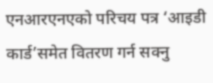एनआरएनएको परिचय पत्र ‘आइडी कार्ड’समेत वितरण गर्न सक्नु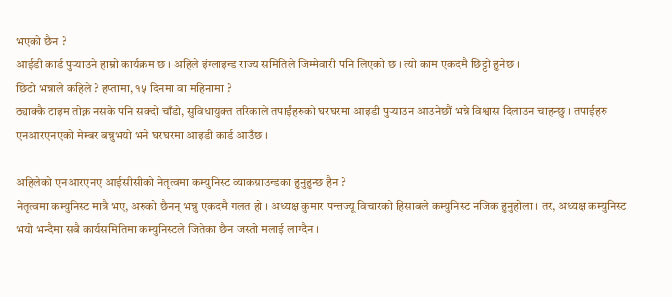भएको छैन ?
आईडी कार्ड पुर्‍याउने हाम्रो कार्यक्रम छ । अहिले इंग्लाइन्ड राज्य समितिले जिम्मेवारी पनि लिएको छ । त्यो काम एकदमै छिट्टो हुनेछ ।
छिटो भन्नाले कहिले ? हप्तामा, १५ दिनमा वा महिनामा ?
ठ्याक्कै टाइम तोक्न नसके पनि सक्दो चाँडो, सुविधायुक्त तरिकाले तपाईंहरुको घरघरमा आइडी पुर्‍याउन आउनेछौं भन्ने विश्वास दिलाउन चाहन्छु । तपाईहरु एनआरएनएको मेम्बर बन्नुभयो भने घरघरमा आइडी कार्ड आउँछ ।

अहिलेको एनआरएनए आईसीसीको नेतृत्वमा कम्युनिस्ट व्याकग्राउन्डका हुनुहुन्छ हैन ?
नेतृत्वमा कम्युनिस्ट मात्रै भए, अरुको छैनन् भन्नु एकदमै गलत हो । अध्यक्ष कुमार पन्तज्यू विचारको हिसाबले कम्युनिस्ट नजिक हुनुहोला । तर, अध्यक्ष कम्युनिस्ट भयो भन्दैमा सबै कार्यसमितिमा कम्युनिस्टले जितेका छैन जस्तो मलाई लाग्दैन ।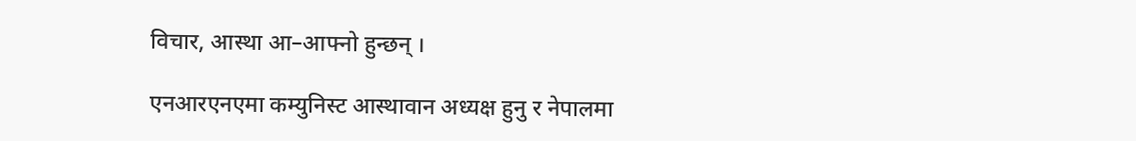विचार, आस्था आ–आफ्नो हुन्छन् ।

एनआरएनएमा कम्युनिस्ट आस्थावान अध्यक्ष हुनु र नेपालमा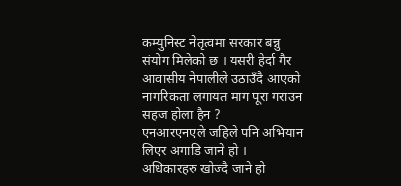कम्युनिस्ट नेतृत्वमा सरकार बन्नु संयोग मिलेको छ । यसरी हेर्दा गैर आवासीय नेपालीले उठाउँदै आएको नागरिकता लगायत माग पूरा गराउन सहज होला हैन ?
एनआरएनएले जहिले पनि अभियान लिएर अगाडि जाने हो । अधिकारहरु खोज्दै जाने हो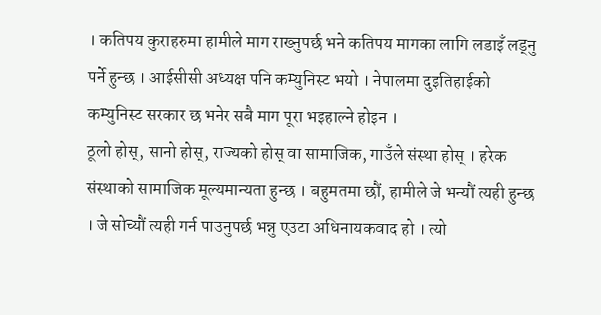। कतिपय कुराहरुमा हामीले माग राख्नुपर्छ भने कतिपय मागका लागि लडाइँ लड्नु पर्ने हुन्छ । आईसीसी अध्यक्ष पनि कम्युनिस्ट भयो । नेपालमा दुइतिहाईको कम्युनिस्ट सरकार छ भनेर सबै माग पूरा भइहाल्ने होइन ।
ठूलो होस्, सानो होस्, राज्यको होस् वा सामाजिक, गाउँले संस्था होस् । हरेक संस्थाको सामाजिक मूल्यमान्यता हुन्छ । बहुमतमा छौं, हामीले जे भन्यौं त्यही हुन्छ । जे सोच्यौं त्यही गर्न पाउनुपर्छ भन्नु एउटा अधिनायकवाद हो । त्यो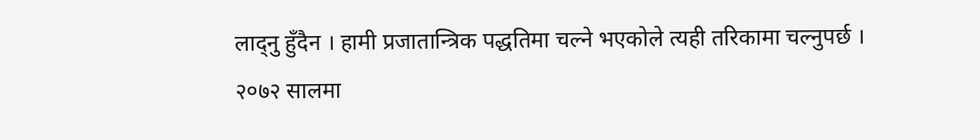लाद्नु हुँदैन । हामी प्रजातान्त्रिक पद्धतिमा चल्ने भएकोले त्यही तरिकामा चल्नुपर्छ ।
२०७२ सालमा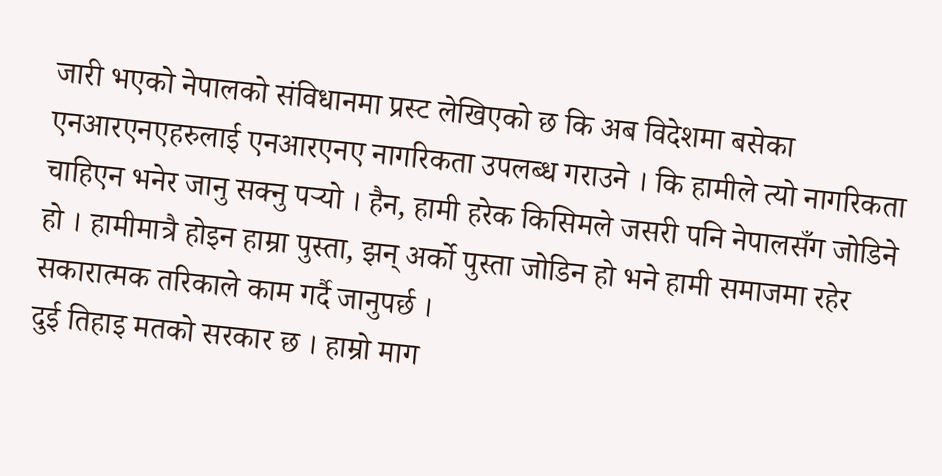जारी भएको नेपालको संविधानमा प्रस्ट लेखिएको छ कि अब विदेशमा बसेका एनआरएनएहरुलाई एनआरएनए नागरिकता उपलब्ध गराउने । कि हामीले त्यो नागरिकता चाहिएन भनेर जानु सक्नु पर्‍यो । हैन, हामी हरेक किसिमले जसरी पनि नेपालसँग जोडिने हो । हामीमात्रै होइन हाम्रा पुस्ता, झन् अर्को पुस्ता जोडिन हो भने हामी समाजमा रहेर सकारात्मक तरिकाले काम गर्दै जानुपर्छ ।
दुई तिहाइ मतको सरकार छ । हाम्रो माग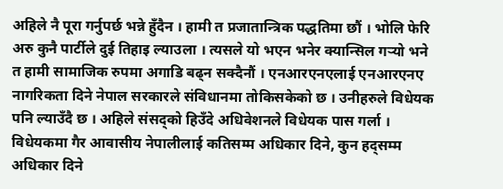अहिले नै पूरा गर्नुपर्छ भन्ने हुँदैन । हामी त प्रजातान्त्रिक पद्धतिमा छौं । भोलि फेरि अरु कुनै पार्टीले दुई तिहाइ ल्याउला । त्यसले यो भएन भनेर क्यान्सिल गर्‍यो भने त हामी सामाजिक रुपमा अगाडि बढ्न सक्दैनौं । एनआरएनएलाई एनआरएनए नागरिकता दिने नेपाल सरकारले संविधानमा तोकिसकेको छ । उनीहरुले विधेयक पनि ल्याउँदै छ । अहिले संसद्को हिउँदे अधिवेशनले विधेयक पास गर्ला । विधेयकमा गैर आवासीय नेपालीलाई कतिसम्म अधिकार दिने, कुन हद्सम्म अधिकार दिने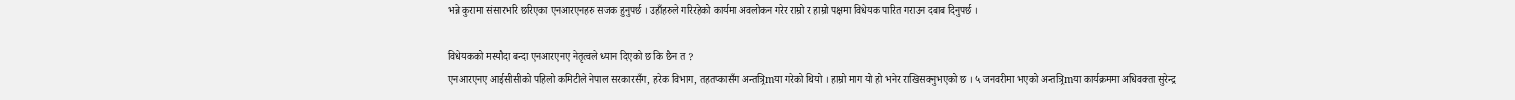भन्ने कुरामा संसारभरि छरिएका एनआरएनहरु सजक हुनुपर्छ । उहाँहरुले गरिरहेको कार्यमा अवलोकन गरेर राम्रो र हाम्रो पक्षमा विधेयक पारित गराउन दबाब दिनुपर्छ ।

विधेयकको मस्यौदा बन्दा एनआरएनए नेतृत्वले ध्यान दिएको छ कि छैन त ?
एनआरएनए आईसीसीको पहिलो कमिटीले नेपाल सरकारसँग, हरेक विभाग, तहतप्कासँग अन्तत्र्रिmया गरेको थियो । हाम्रो माग यो हो भनेर राखिसक्नुभएको छ । ५ जनवरीमा भएको अन्तत्र्रिmया कार्यक्रममा अधिवक्ता सुरेन्द्र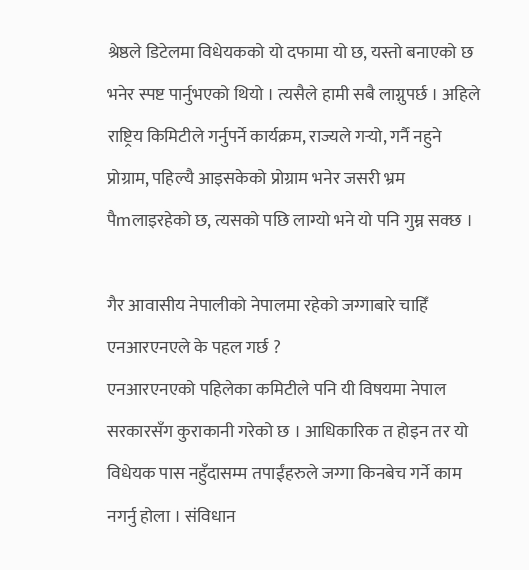श्रेष्ठले डिटेलमा विधेयकको यो दफामा यो छ, यस्तो बनाएको छ भनेर स्पष्ट पार्नुभएको थियो । त्यसैले हामी सबै लाग्नुपर्छ । अहिले राष्ट्रिय किमिटीले गर्नुपर्ने कार्यक्रम, राज्यले गर्‍यो, गर्नै नहुने प्रोग्राम, पहिल्यै आइसकेको प्रोग्राम भनेर जसरी भ्रम पैmलाइरहेको छ, त्यसको पछि लाग्यो भने यो पनि गुम्न सक्छ ।

गैर आवासीय नेपालीको नेपालमा रहेको जग्गाबारे चाहिँ एनआरएनएले के पहल गर्छ ?
एनआरएनएको पहिलेका कमिटीले पनि यी विषयमा नेपाल सरकारसँग कुराकानी गरेको छ । आधिकारिक त होइन तर यो विधेयक पास नहुँदासम्म तपाईंहरुले जग्गा किनबेच गर्ने काम नगर्नु होला । संविधान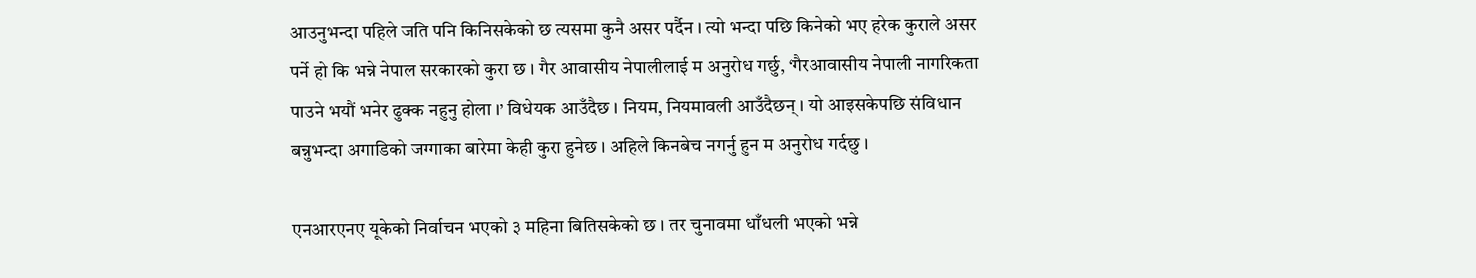आउनुभन्दा पहिले जति पनि किनिसकेको छ त्यसमा कुनै असर पर्दैन । त्यो भन्दा पछि किनेको भए हरेक कुराले असर पर्ने हो कि भन्ने नेपाल सरकारको कुरा छ । गैर आवासीय नेपालीलाई म अनुरोध गर्छु, ‘गैरआवासीय नेपाली नागरिकता पाउने भयौं भनेर ढुक्क नहुनु होला ।’ विधेयक आउँदैछ । नियम, नियमावली आउँदैछन् । यो आइसकेपछि संविधान बन्नुभन्दा अगाडिको जग्गाका बारेमा केही कुरा हुनेछ । अहिले किनबेच नगर्नु हुन म अनुरोध गर्दछु ।

एनआरएनए यूकेको निर्वाचन भएको ३ महिना बितिसकेको छ । तर चुनावमा धाँधली भएको भन्ने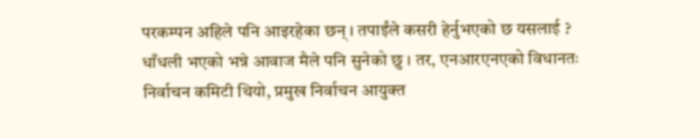परकम्पन अहिले पनि आइरहेका छन् । तपाईंले कसरी हेर्नुभएको छ यसलाई ?
धाँधली भएको भन्ने आवाज मैले पनि सुनेको छु । तर, एनआरएनएको विधानतः निर्वाचन कमिटी थियो, प्रमुख निर्वाचन आयुक्त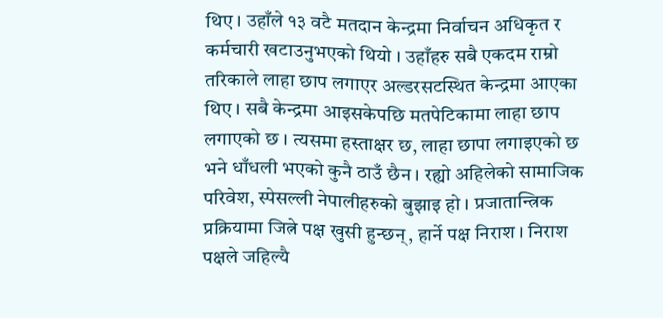थिए । उहाँले १३ वटै मतदान केन्द्रमा निर्वाचन अधिकृत र कर्मचारी खटाउनुभएको थियो । उहाँहरु सबै एकदम राम्रो तरिकाले लाहा छाप लगाएर अल्डरसटस्थित केन्द्रमा आएका थिए । सबै केन्द्रमा आइसकेपछि मतपेटिकामा लाहा छाप लगाएको छ । त्यसमा हस्ताक्षर छ, लाहा छापा लगाइएको छ भने धाँधली भएको कुनै ठाउँ छैन । रह्यो अहिलेको सामाजिक परिवेश, स्पेसल्ली नेपालीहरुको बुझाइ हो । प्रजातान्त्रिक प्रक्रियामा जित्ने पक्ष खुसी हुन्छन्, हार्ने पक्ष निराश । निराश पक्षले जहिल्यै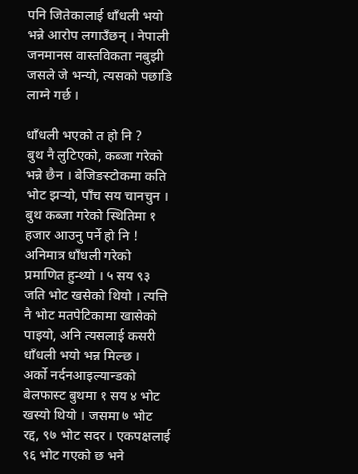पनि जितेकालाई धाँधली भयो भन्ने आरोप लगाउँछन् । नेपाली जनमानस वास्तविकता नबुझी जसले जे भन्यो, त्यसको पछाडि लाग्ने गर्छ ।

धाँधली भएको त हो नि ?
बुथ नै लुटिएको, कब्जा गरेको भन्ने छैन । बेजिङस्टोकमा कति भोट झर्‍यो, पाँच सय चानचुन । बुथ कब्जा गरेको स्थितिमा १ हजार आउनु पर्ने हो नि ! अनिमात्र धाँधली गरेको प्रमाणित हुन्थ्यो । ५ सय ९३ जति भोट खसेको थियो । त्यत्ति नै भोट मतपेटिकामा खासेको पाइयो, अनि त्यसलाई कसरी धाँधली भयो भन्न मिल्छ ।
अर्को नर्दनआइल्यान्डको बेलफास्ट बुथमा १ सय ४ भोट खस्यो थियो । जसमा ७ भोट रद्द, ९७ भोट सदर । एकपक्षलाई ९६ भोट गएको छ भने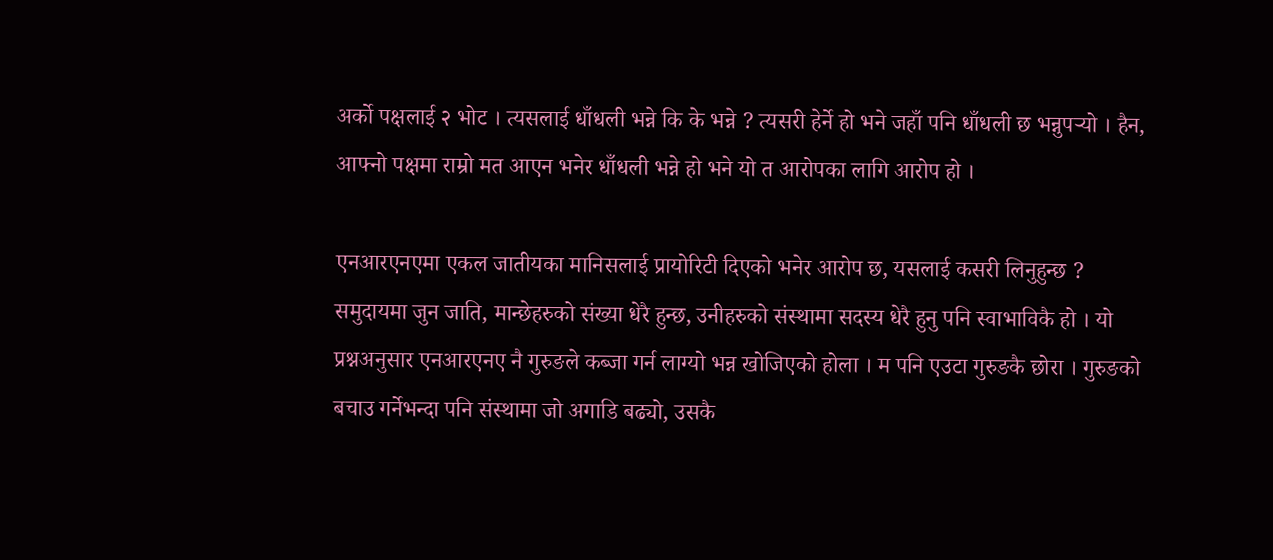अर्को पक्षलाई २ भोट । त्यसलाई धाँधली भन्ने कि के भन्ने ? त्यसरी हेर्ने हो भने जहाँ पनि धाँधली छ भन्नुपर्‍यो । हैन, आफ्नो पक्षमा राम्रो मत आएन भनेर धाँधली भन्ने हो भने यो त आरोपका लागि आरोप हो ।

एनआरएनएमा एकल जातीयका मानिसलाई प्रायोरिटी दिएको भनेर आरोप छ, यसलाई कसरी लिनुहुन्छ ?
समुदायमा जुन जाति, मान्छेहरुको संख्या धेरै हुन्छ, उनीहरुको संस्थामा सदस्य धेरै हुनु पनि स्वाभाविकै हो । यो प्रश्नअनुसार एनआरएनए नै गुरुङले कब्जा गर्न लाग्यो भन्न खोजिएको होला । म पनि एउटा गुरुङकै छोरा । गुरुङको बचाउ गर्नेभन्दा पनि संस्थामा जो अगाडि बढ्यो, उसकै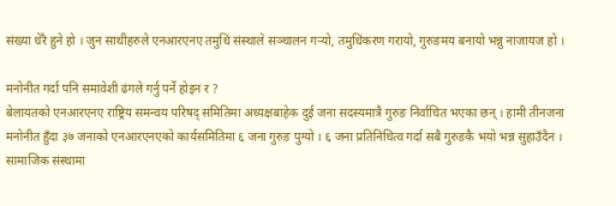संख्या धेरै हुने हो । जुन साथीहरुले एनआरएनए तमुधिं संस्थाले सञ्चालन गर्‍यो, तमुधिंकरण गरायो, गुरुङमय बनायो भन्नु नाजायज हो ।

मनोनीत गर्दा पनि समावेशी ढंगले गर्नु पर्ने होइन र ?
बेलायतको एनआरएनए राष्ट्रिय समन्वय परिषद् समितिमा अध्यक्षबाहेक दुई जना सदस्यमात्रै गुरुङ निर्वाचित भएका छन् । हामी तीनजना मनोनीत हुँदा ३७ जनाको एनआरएनएको कार्यसमितिमा ६ जना गुरुङ पुग्यो । ६ जना प्रतिनिधित्व गर्दा सबै गुरुङकै भयो भन्न सुहाउँदैन । सामाजिक संस्थामा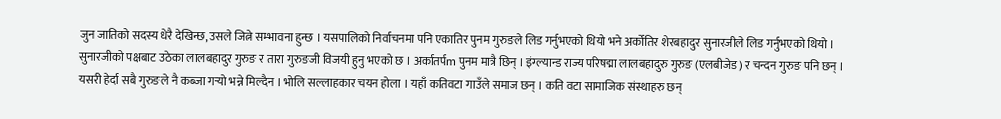जुन जातिको सदस्य धेरै देखिन्छ, उसले जित्ने सम्भावना हुन्छ । यसपालिको निर्वाचनमा पनि एकातिर पुनम गुरुङले लिड गर्नुभएको थियो भने अर्कोतिर शेरबहादुर सुनारजीले लिड गर्नुभएको थियो । सुनारजीको पक्षबाट उठेका लालबहादुर गुरुङ र तारा गुरुङजी विजयी हुनु भएको छ । अर्कातर्पm पुनम मात्रै छिन् । इंग्ल्यान्ड राज्य परिषद्मा लालबहादुरु गुरुङ (एलबीजेड) र चन्दन गुरुङ पनि छन् । यसरी हेर्दा सबै गुरुङले नै कब्जा गर्‍यो भन्ने मिल्दैन । भोलि सल्लाहकार चयन होला । यहाँ कतिवटा गाउँले समाज छन् । कति वटा सामाजिक संस्थाहरु छन्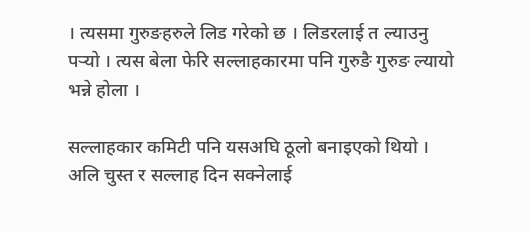। त्यसमा गुरुङहरुले लिड गरेको छ । लिडरलाई त ल्याउनु पर्‍यो । त्यस बेला फेरि सल्लाहकारमा पनि गुरुङै गुरुङ ल्यायो भन्ने होला ।

सल्लाहकार कमिटी पनि यसअघि ठूलो बनाइएको थियो । अलि चुस्त र सल्लाह दिन सक्नेलाई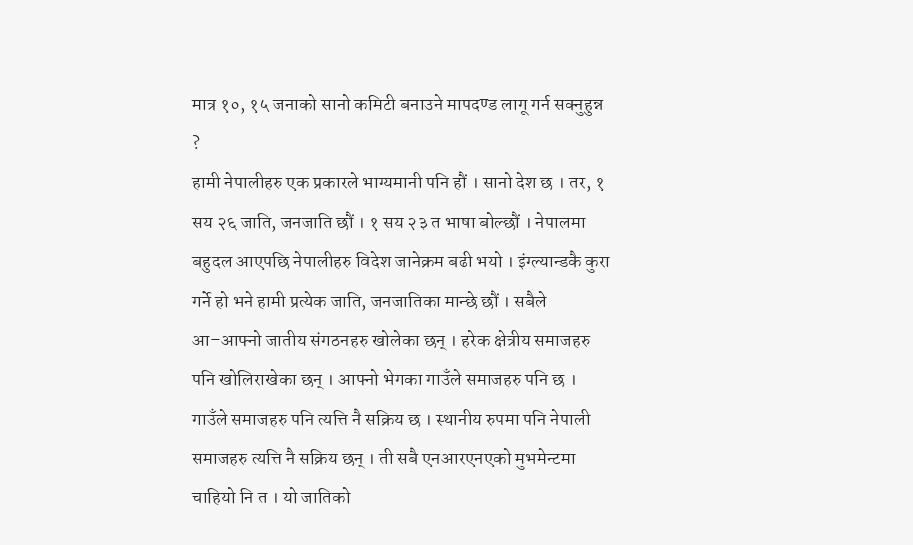मात्र १०, १५ जनाको सानो कमिटी बनाउने मापदण्ड लागू गर्न सक्नुहुन्न ?
हामी नेपालीहरु एक प्रकारले भाग्यमानी पनि हौं । सानो देश छ । तर, १ सय २६ जाति, जनजाति छौं । १ सय २३ त भाषा बोल्छौं । नेपालमा बहुदल आएपछि नेपालीहरु विदेश जानेक्रम बढी भयो । इंग्ल्यान्डकै कुरा गर्ने हो भने हामी प्रत्येक जाति, जनजातिका मान्छे छौं । सबैले आ–आफ्नो जातीय संगठनहरु खोलेका छन् । हरेक क्षेत्रीय समाजहरु पनि खोलिराखेका छन् । आफ्नो भेगका गाउँले समाजहरु पनि छ । गाउँले समाजहरु पनि त्यत्ति नै सक्रिय छ । स्थानीय रुपमा पनि नेपाली समाजहरु त्यत्ति नै सक्रिय छन् । ती सबै एनआरएनएको मुभमेन्टमा चाहियो नि त । यो जातिको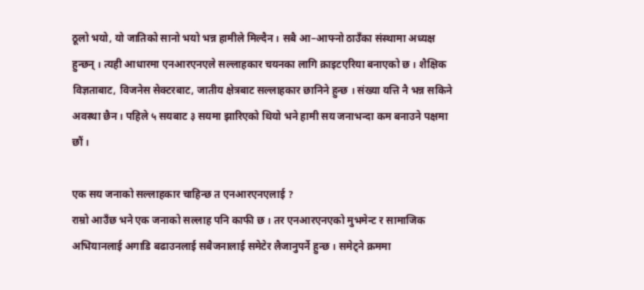ठूलो भयो, यो जातिको सानो भयो भन्न हामीले मिल्दैन । सबै आ–आफ्नो ठाउँका संस्थामा अध्यक्ष हुन्छन् । त्यही आधारमा एनआरएनएले सल्लाहकार चयनका लागि क्राइटएरिया बनाएको छ । शैक्षिक विज्ञताबाट, विजनेस सेक्टरबाट, जातीय क्षेत्रबाट सल्लाहकार छानिने हुन्छ । संख्या यत्ति नै भन्न सकिने अवस्था छैन । पहिले ५ सयबाट ३ सयमा झारिएको थियो भने हामी सय जनाभन्दा कम बनाउने पक्षमा छौं ।

एक सय जनाको सल्लाहकार चाहिन्छ त एनआरएनएलाई ?
राम्रो आउँछ भने एक जनाको सल्लाह पनि काफी छ । तर एनआरएनएको मुभमेन्ट र सामाजिक अभियानलाई अगाडि बढाउनलाई सबैजनालाई समेटेर लैजानुपर्ने हुन्छ । समेट्ने क्रममा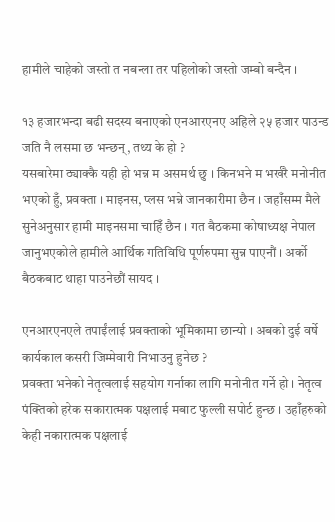हामीले चाहेको जस्तो त नबन्ला तर पहिलोको जस्तो जम्बो बन्दैन ।

१३ हजारभन्दा बढी सदस्य बनाएको एनआरएनए अहिले २५ हजार पाउन्ड जति नै लसमा छ भन्छन्, तथ्य के हो ?
यसबारेमा ठ्याक्कै यही हो भन्न म असमर्थ छु । किनभने म भर्खरै मनोनीत भएको हुँ, प्रवक्ता । माइनस, प्लस भन्ने जानकारीमा छैन । जहाँसम्म मैले सुनेअनुसार हामी माइनसमा चाहिँ छैन । गत बैठकमा कोषाध्यक्ष नेपाल जानुभएकोले हामीले आर्थिक गतिविधि पूर्णरुपमा सुन्न पाएनौं । अर्को बैठकबाट थाहा पाउनेछौं सायद ।

एनआरएनएले तपाईंलाई प्रवक्ताको भूमिकामा छान्यो । अबको दुई वर्षे कार्यकाल कसरी जिम्मेवारी निभाउनु हुनेछ ?
प्रवक्ता भनेको नेतृत्वलाई सहयोग गर्नाका लागि मनोनीत गर्ने हो । नेतृत्व पंक्तिको हरेक सकारात्मक पक्षलाई मबाट फुल्ली सपोर्ट हुन्छ । उहाँहरुको केही नकारात्मक पक्षलाई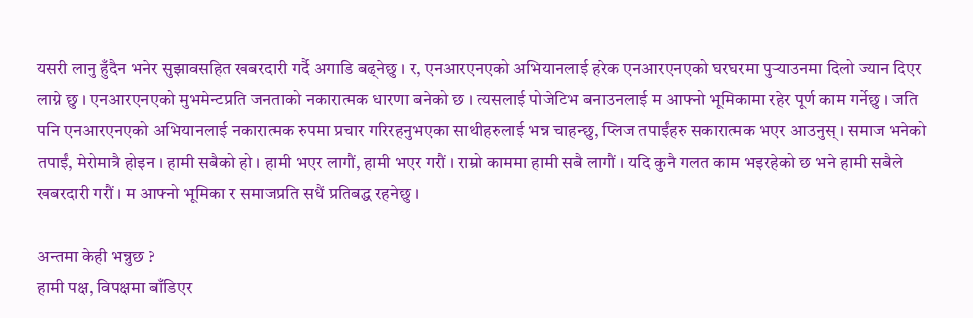यसरी लानु हुँदैन भनेर सुझावसहित खबरदारी गर्दै अगाडि बढ्नेछु । र, एनआरएनएको अभियानलाई हरेक एनआरएनएको घरघरमा पुर्‍याउनमा दिलो ज्यान दिएर लाग्ने छु । एनआरएनएको मुभमेन्टप्रति जनताको नकारात्मक धारणा बनेको छ । त्यसलाई पोजेटिभ बनाउनलाई म आफ्नो भूमिकामा रहेर पूर्ण काम गर्नेछु । जति पनि एनआरएनएको अभियानलाई नकारात्मक रुपमा प्रचार गरिरहनुभएका साथीहरुलाई भन्न चाहन्छु, प्लिज तपाईंहरु सकारात्मक भएर आउनुस् । समाज भनेको तपाईं, मेरोमात्रै होइन । हामी सबैको हो । हामी भएर लागौं, हामी भएर गरौं । राम्रो काममा हामी सबै लागौं । यदि कुनै गलत काम भइरहेको छ भने हामी सबैले खबरदारी गरौं । म आफ्नो भूमिका र समाजप्रति सधैं प्रतिबद्ध रहनेछु ।

अन्तमा केही भन्नुछ ?
हामी पक्ष, विपक्षमा बाँडिएर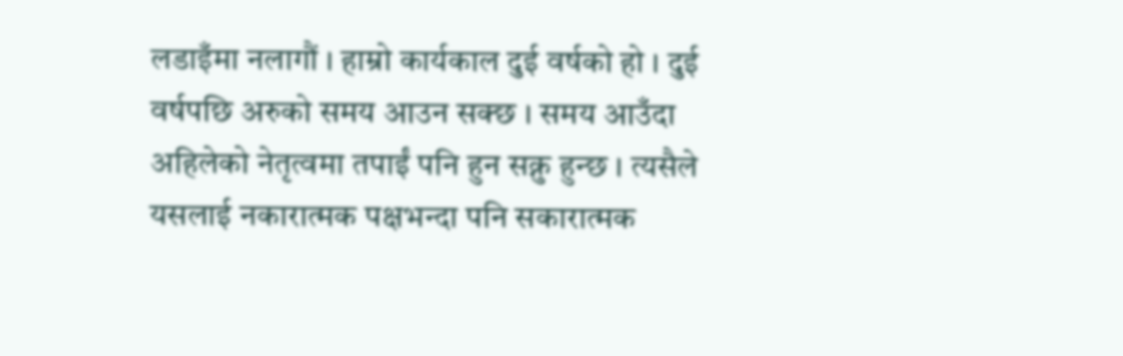लडाइँमा नलागौं । हाम्रो कार्यकाल दुई वर्षको हो । दुई वर्षपछि अरुको समय आउन सक्छ । समय आउँदा अहिलेको नेतृत्वमा तपाईं पनि हुन सक्नु हुन्छ । त्यसैले यसलाई नकारात्मक पक्षभन्दा पनि सकारात्मक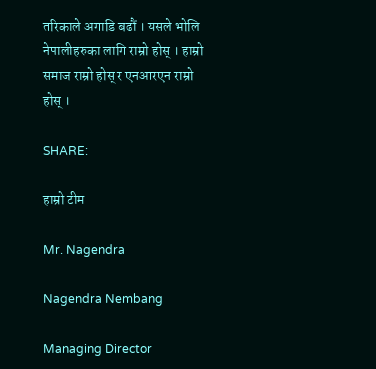तरिकाले अगाडि बढौं । यसले भोलि नेपालीहरुका लागि राम्रो होस् । हाम्रो समाज राम्रो होस् र एनआरएन राम्रो होस् ।

SHARE:

हाम्रो टीम

Mr. Nagendra

Nagendra Nembang

Managing Director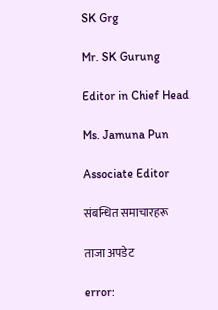SK Grg

Mr. SK Gurung

Editor in Chief Head

Ms. Jamuna Pun

Associate Editor

संबन्धित समाचारहरू

ताजा अपडेट

error: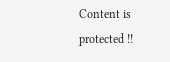Content is protected !!